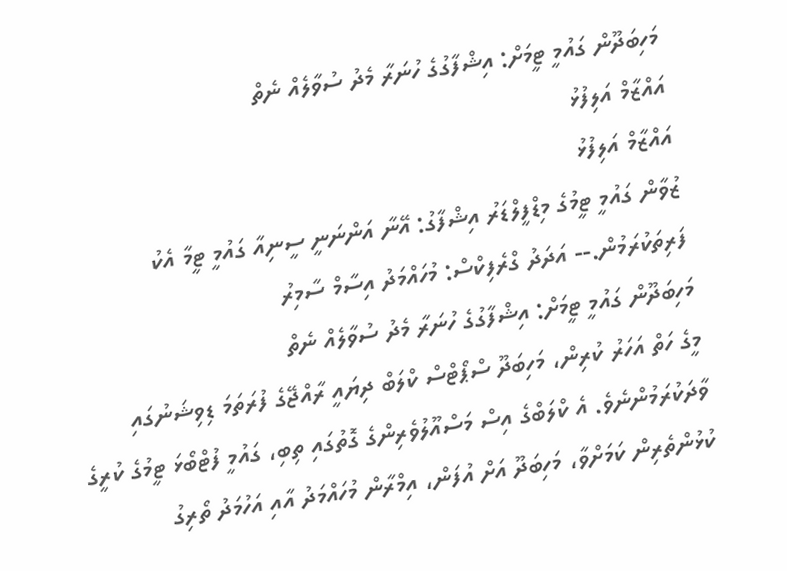މަހިބަދޫން ގައުމީ ޓީމަށް: އިޝްފާގުގެ ހުނަރާ މެދު ސުވާލެއް ނެތް
އައްޒާމް އަލިފުޅު
އައްޒާމް އަލިފުޅު
ޒުވާން ގައުމީ ޓީމުގެ މިޑްފީލްޑަރު އިޝްފާގު: އޭނާ އަންނަނީ ސީނިއާ ގައުމީ ޓީމާ އެކު ފަރިތަކުރަމުން.-- އަދަދު ގްރެފިކްސް: މުހައްމަދު އިސާމް ސާމިރު
މަހިބަދޫން ގައުމީ ޓީމަށް: އިޝްފާގުގެ ހުނަރާ މެދު ސުވާލެއް ނެތް
މީގެ ހަތް އަހަރު ކުރިން، މަހިބަދޫ ސްޕޯޓްސް ކްލަބް ދިޔައީ ރާއްޖޭގެ ފުރަތަމަ ޑިވިޝަނުގައި ވާދަކުރަމުންނެވެ. އެ ކްލަބްގެ އިސް މަސްއޫލުވެރިންގެ ގޮތުގައި ތިބި، ގައުމީ ފުޓްބޯޅަ ޓީމުގެ ކުރީގެ ކުޅުންތެރިން ކަމަށްވާ، މަހިބަދޫ އަށް އުފަން، އިމްރާން މުހައްމަދު އާއި އަހުމަދު ތޯރިގު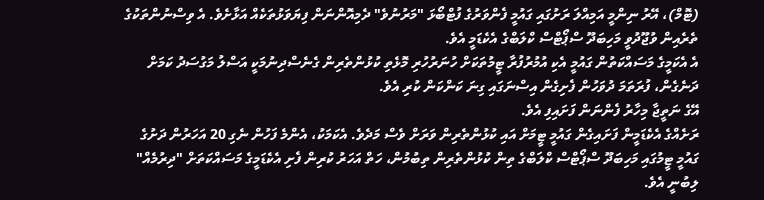(ޓޮމް)، އޭރު ނިންމީ އަމިއްލަ ރަށުގައި ގައުމީ ފެންވަރުގެ ފުޓްބޯޅަ "މަރުނުވެ" ދެމިއޮންނަން ފިޔަވަޅުތަކެއް އަޅާށެވެ. އެ ވިސްނުންތަކުގެ ތެރެއިން ވުޖޫދުވީ މަހިބަދޫ ސްޕޯޓްސް ކްލަބްގެ އެކެޑަމީ އެވެ.
އެ އެކަމީގެ މަސައްކަތުން ގައުމީ އެކި އުމުރުފުރާ ޓީމުތަކަށް ހުނަރުހުރި މޮޅެތި ކުޅުންތެރިން ގެނެސްދިނުމަކީ އަސްލު މަގުސަދު ކަމަށް ދަނެގެން، ފުރަތަމަ ދުވަހުން ފެށިގެން އިސްނަގައި ގިނަ ކަންކަން ކުރި އެވެ.
އޭގެ ނަތީޖާ މިހާރު ފެންނަން ފަށައިފި އެވެ.
ރަށެއްގެ އެކެޑަމީން ފަށައިގެން ގައުމީ ޓީމަށް އައި ކުޅުންތެރިން ވަރަށް ވެސް މަދެވެ. އެކަމަކު، އެންމެ ފަހުން ނެގި 20 އަހަރުން ދަށުގެ ގައުމީ ޓީމުގައި މަހިބަދޫ ސްޕޯޓްސް ކްލަބްގެ ތިން ކުޅުންތެރިން ތިބުމުން، ހަތް އަހަރު ކުރިން ފެށި އެކެޑަމީގެ މަސައްކަތަށް "ދިރުމެއް" ލިބުނީ އެވެ.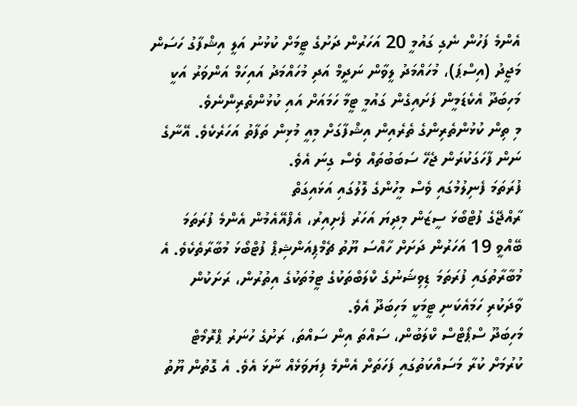އެންމެ ފަހުން ނެގި ގައުމީ 20 އަހަރުން ދަށުގެ ޓީމަށް ކުޅުނު އަލީ އިޝްފާގު ހަސަން މަޖީދު (އިސްޕަ)، މުހައްމަދު ލީވާން ނަދީމް އަދި މުހައްމަދު އައިހަމް އަންވަރު އަކީ މަހިބަދޫ އެކެޑަމީން ފަށައިގެން ގައުމީ ޓީމާ ހަމައަށް އައި ކުޅުންތެރިންނެވެ.
މި ތިން ކުޅުންތެރިންގެ ތެރެއިން އިޝްފާގަށް މިއީ މުޅިން ތަފާތު އަހަރެކެވެ. އޭނާގެ ނަން ފާހަގަކުރަން ޖެހޭ ސަބަބުތައް ވެސް ގިނަ އެވެ.
ފުރަތަމަ ފެނިލުމުގައި ވެސް މީހުންގެ ލޮލުގައި އަޅައިގަތް
ރާއްޖޭގެ ފުޓްބޯޅަ ސީޒަން މިދިޔަ އަހަރު ފެށިއިރު، އެފްއޭއެމުން އެންމެ ފުރަތަމަ ބޭއްވީ 19 އަހަރުން ދަށަށް ހާއްސަ ޔޫތު ޗެމްޕިއަންޝިޕް ފުޓްބޯޅަ މުބާރާތެކެވެ. އެ މުބާރާތުގައި ފުރަތަމަ ޑިވިޝަނުގެ ކްލަބްތަކުގެ ޓީމުތަކުގެ އިތުރުން، ރަށަކުން ވާދަކުރި ހަމައެކަނި ޓީމަކީ މަހިބަދޫ އެވެ.
މަހިބަދޫ ސްޕޯޓްސް ކްލަބުން، ސައްތަ އިން ސައްތަ، ރަށުގެ ހުނަރު ޕްރޮމޯޓް ކުރުމަށް ކުރާ މަސައްކަތުގައި ފަހަތަށް އެންމެ ފިޔަވަޅެއް ނާޅަ އެވެ. އެ ގޮތުން ޔޫތު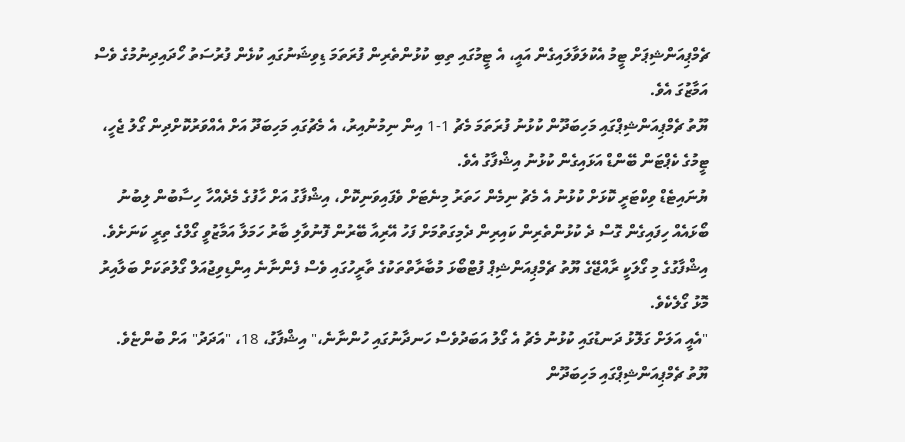ޗެމްޕިއަންޝިޕަށް ޓީމު އެކުލަވާލައިގެން އައީ، އެ ޓީމުގައި ތިބި ކުޅުންތެރިން ފުރަތަމަ ޑިވިޝަނުގައި ކުޅެން ފުރުސަތު ހޯދައިދިނުމުގެ ވެސް އަމާޒުގަ އެވެ.
ޔޫތު ޗެމްޕިއަންޝިޕްގައި މަހިބަދޫން ކުޅުނު ފުރަތަމަ މެޗު 1-1 އިން ނިމުނުއިރު، އެ މެޗުގައި މަހިބަދޫ އަށް އެއްވަރުކޮށްދިން ގޯލު ޖެހީ، ޓީމުގެ ކެޕްޓަން ބޭންޑް އަޅައިގެން ކުޅުނު އިޝްފާގު އެވެ.
ޔުނައިޓެޑް ވިކްޓަރީ ކޮޅަށް ކުޅުނު އެ މެޗު ނިމެން ހަތަރު މިނެޓަށް ވެފައިވަނިކޮށް، އިޝްފާގު އަށް ހާފުގެ މެދެއްހާ ހިސާބުން ލިބުނު ބޯޅައެއް ހިފައިގެން ގޮސް ދެ ކުޅުންތެރިން ކައިރިން ދެމިގަތުމަށް ފަހު އޭރިއާ ބޭރުން ފޮނުވާލި ބާރު ހަމަލާ އަމާޒުވީ ގޯލްގެ ތިރީ ކަނަށެވެ.
އިޝްފާގުގެ މި ގޯލަކީ ރާއްޖޭގެ ޔޫތު ޗެމްޕިއަންޝިޕް ފުޓްބޯޅަ މުބާރާތްތަކުގެ ތާރީހުގައި ވެސް ފެންނާނެ އިންޑިވިޖުއަލް ގޯލުތަކަށް ބަލާއިރު މޮޅު ގޯލެކެވެ.
"އެއީ އަލަށް ގަލޮޅު ދަނޑުގައި ކުޅުނު މެޗު އެ ގޯލު އަބަދުވެސް ހަނދާނުގައި ހުންނާނެ،" އިޝްފާގު، 18، "އަދަދު" އަށް ބުންޏެވެ.
ޔޫތު ޗެމްޕިއަންޝިޕްގައި މަހިބަދޫން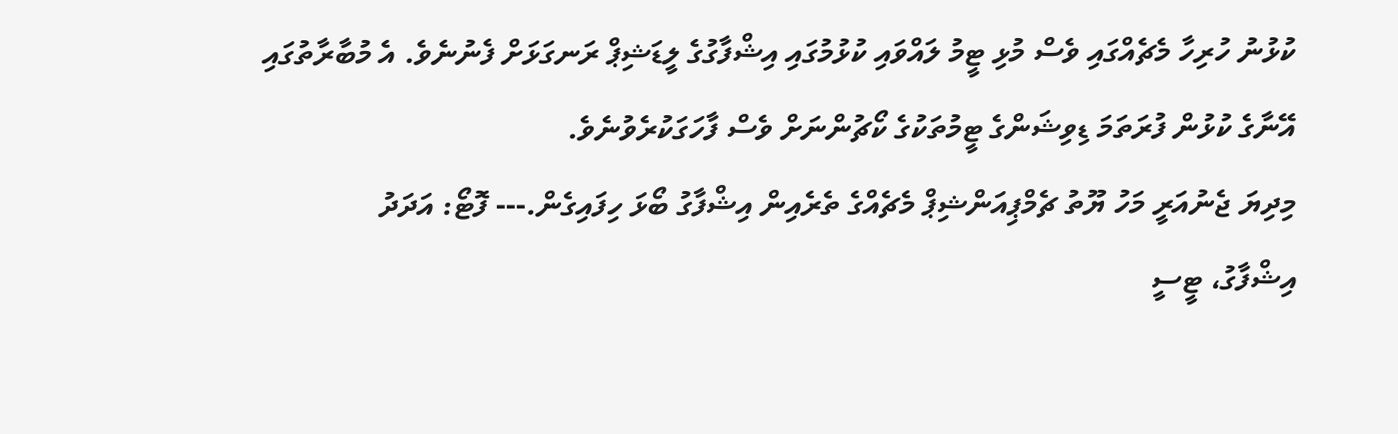ކުޅުނު ހުރިހާ މެޗެއްގައި ވެސް މުޅި ޓީމު ލައްވައި ކުޅުމުގައި އިޝްފާގުގެ ލީޑަޝިޕް ރަނގަޅަށް ފެނުނެވެ. އެ މުބާރާތުގައި އޭނާގެ ކުޅުން ފުރަތަމަ ޑިވިޝަންގެ ޓީމުތަކުގެ ކޯޗުންނަށް ވެސް ފާހަގަކުރެވުނެވެ.
މިދިޔަ ޖެނުއަރީ މަހު ޔޫތު ޗެމްޕިއަންޝިޕް މެޗެއްގެ ތެރެއިން އިޝްފާގު ބޯޅަ ހިފައިގެން.--- ފޮޓޯ: އަދަދު
އިޝްފާގު، ޓީސީ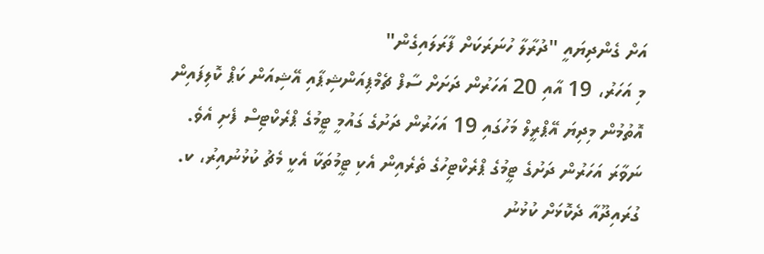އަށް ގެންދިޔައީ "ދުރާލާ ހުނަރަކަށް ފާރަލައިގެން"
މި އަހަރު، 19 އާއި 20 އަހަރުން ދަށަށް ސާފް ޗެމްޕިއަންޝިޕާއި އޭޝިއަން ކަޕް ކޮލިފައިން އޮތުމުން މިދިޔަ އޭޕްރީލް މަހުގައި 19 އަހަރުން ދަށުގެ ގައުމީ ޓީމުގެ ޕްރެކްޓިސް ފެށި އެވެ.
ނަވާރަ އަހަރުން ދަށުގެ ޓީމުގެ ޕްރެކްޓިހުގެ ތެރެއިން އެކި ޓީމުތަކާ އެކީ މެޗު ކުޅުނުއިރު، ކ. ގުރައިދޫއާ ދެކޮޅަށް ކުޅުނު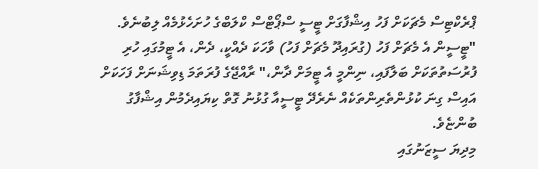ޕްރެކްޓިސް މެޗަކަށް ފަހު އިޝްފާގަށް ޓީސީ ސްޕޯޓްސް ކްލަބްގެ ހުށަހެޅުމެއް ލިބުނެވެ.
"ޓީސީން އެ މެޗަށް ފަހު (ގުރައިދޫ މެޗަށް ފަހު) ވާހަކަ ދެއްކީ، ދެން، އެ ޓީމުގައި ހުރި ފުރުސަތުތަކަށް ބަލާފައި، ނިންމީ އެ ޓީމަށް ދާން،" ރާއްޖޭގެ ފުރަތަމަ ޑިވިޝަނަށް ފަހަކަށް އައިސް ގިނަ ކުޅުންތެރިންތަކެއް ނެރެދޭ ޓީސީއާ ގުޅުނު ގޮތް ކިޔައިދެމުން އިޝްފާގު ބުންޏެވެ.
މިދިޔަ ސީޒަނުގައި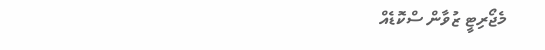މެޖޯރިޓީ ޒުވާން ސްކޮޑެއް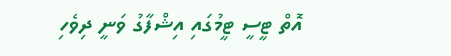އޮތް ޓީސީ ޓީމުގައި އިޝްފާގު ވަނީ ދިވެހި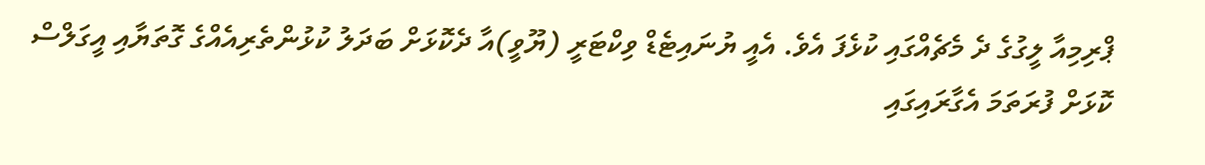ޕްރިމިއާ ލީގުގެ ދެ މެޗެއްގައި ކުޅެފަ އެވެ. އެއީ ޔުނައިޓެޑް ވިކްޓަރީ (ޔޫވީ)އާ ދެކޮޅަށް ބަދަލު ކުޅުންތެރިއެއްގެ ގޮތަޔާއި އީގަލްސް ކޮޅަށް ފުރަތަމަ އެގާރައިގައި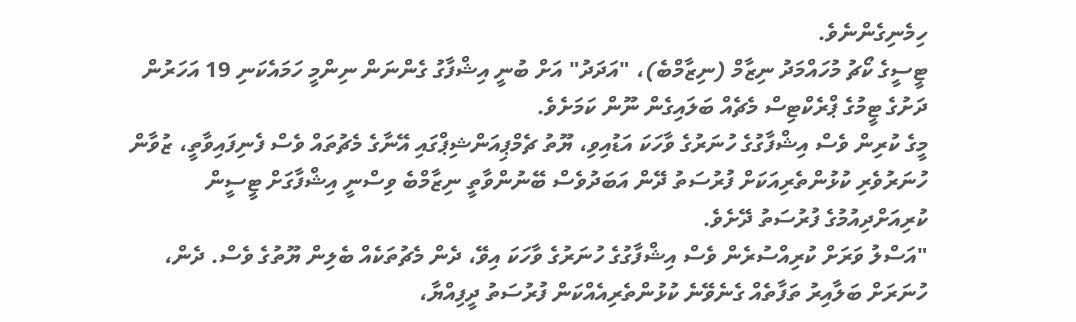ހިމެނިގެންނެވެ.
ޓީސީގެ ކޯޗު މުހައްމަދު ނިޒާމް (ނިޒާމްބެ)، "އަދަދު" އަށް ބުނީ އިޝްފާގު ގެންނަން ނިންމީ ހަމައެކަނި 19 އަހަރުން ދަށުގެ ޓީމުގެ ޕްރެކްޓިސް މެޗެއް ބަލައިގެން ނޫން ކަމަށެވެ.
މީގެ ކުރިން ވެސް އިޝްފާގުގެ ހުނަރުގެ ވާހަކަ އަޑުއިވި، ޔޫތު ޗެމްޕިއަންޝިޕްގައި އޭނާގެ މެޗުތައް ވެސް ފެނިފައިވާތީ، ޒުވާން ހުނަރުވެރި ކުޅުންތެރިއަކަށް ފުރުސަތު ދޭން އަބަދުވެސް ބޭނުންވާތީ ނިޒާމްބެ ވިސްނީ އިޝްފާގަށް ޓީސީން ކުރިއަށްދިއުމުގެ ފުރުސަތު ދޭށެވެ.
"އަސްލު ވަރަށް ކުރިއްސުރެން ވެސް އިޝްފާގުގެ ހުނަރުގެ ވާހަކަ އިވޭ، ދެން މެޗުތަކެއް ބެލިން ޔޫތުގެ ވެސް. ދެން، ހުނަރަށް ބަލާއިރު ތަފާތެއް ގެނެވޭނެ ކުޅުންތެރިއެއްކަން ފުރުސަތު ދީފިއްޔާ،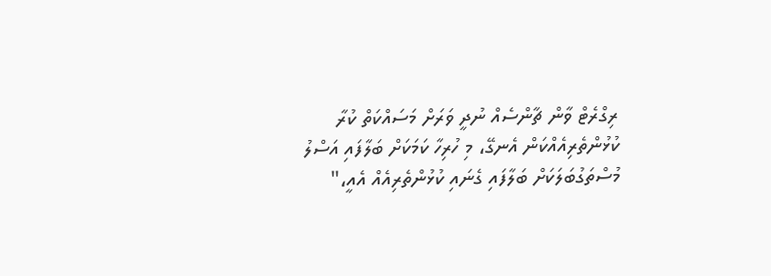ރިގްރެޓް ވާން ޗާންސެއް ނުދީ ވަރަށް މަސައްކަތް ކުރާ ކުޅުންތެރިއެއްކަން އެނގޭ، މި ހުރިހާ ކަމަކަށް ބަލާފައި އަސްލު މުސްތަގުބަލަކަށް ބަލާފައި ގެނައި ކުޅުންތެރިއެއް އެއީ،"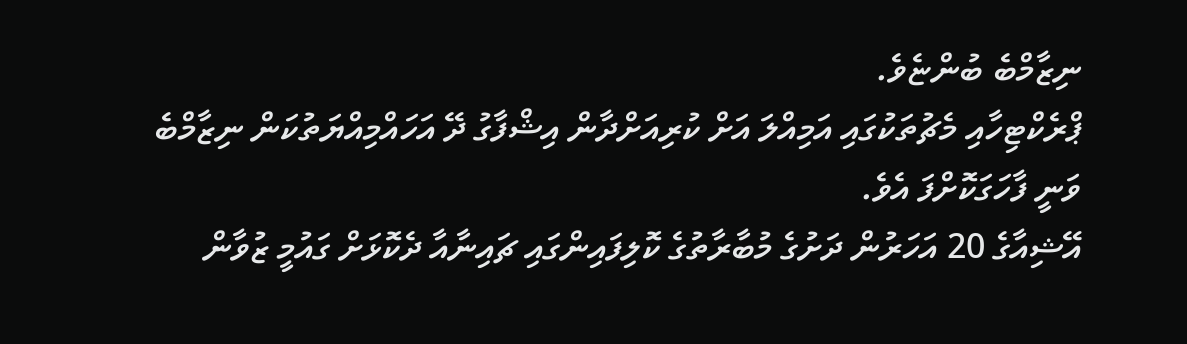ނިޒާމްބެ ބުންޏެވެ.
ޕްރެކްޓިހާއި މެޗުތަކުގައި އަމިއްލަ އަށް ކުރިއަށްދާން އިޝްފާގު ދޭ އަހައްމިއްޔަތުކަން ނިޒާމްބެ ވަނީ ފާހަގަކޮށްފަ އެވެ.
އޭޝިއާގެ 20 އަހަރުން ދަށުގެ މުބާރާތުގެ ކޮލިފައިންގައި ޗައިނާއާ ދެކޮޅަށް ގައުމީ ޒުވާން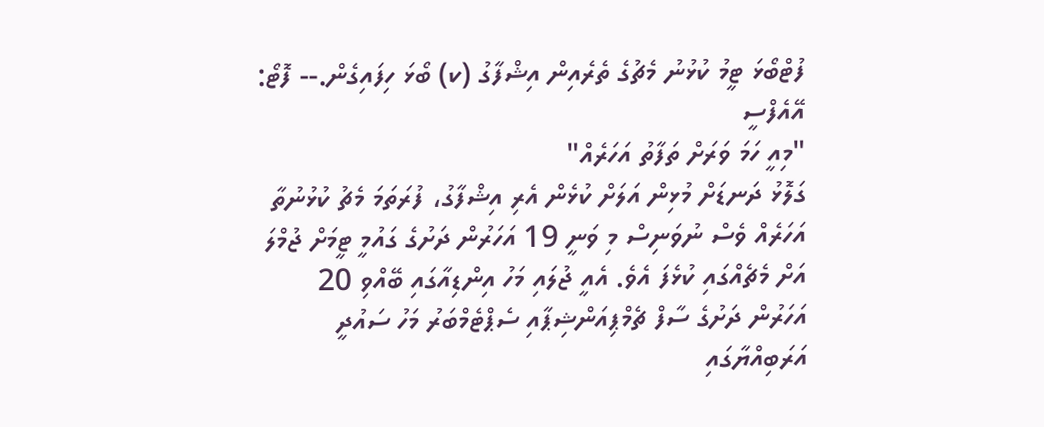ފުޓްބޯޅަ ޓީމު ކުޅުނު މެޗުގެ ތެރެއިން އިޝްފާގު (ކ) ބޯޅަ ހިފައިގެން.-- ފޮޓޯ: އޭއެފްސީ
"މިއީ ހަމަ ވަރަށް ތަފާތު އަހަރެއް"
ގަލޮޅު ދަނޑަށް މުޅިން އަލަށް ކުޅެން އެރި އިޝްފާގު، ފުރަތަމަ މެޗު ކުޅުނުތާ އަހަރެއް ވެސް ނުވަނިސް މި ވަނީ 19 އަހަރުން ދަށުގެ ގައުމީ ޓީމަށް ޖުމްލަ އަށް މެޗެއްގައި ކުޅެފަ އެވެ. އެއީ ޖުލައި މަހު އިންޑިއާގައި ބޭއްވި 20 އަހަރުން ދަށުގެ ސާފް ޗެމްޕިއަންޝިޕާއި ސެޕްޓެމްބަރު މަހު ސައުދީ އަރަބިއްޔާގައި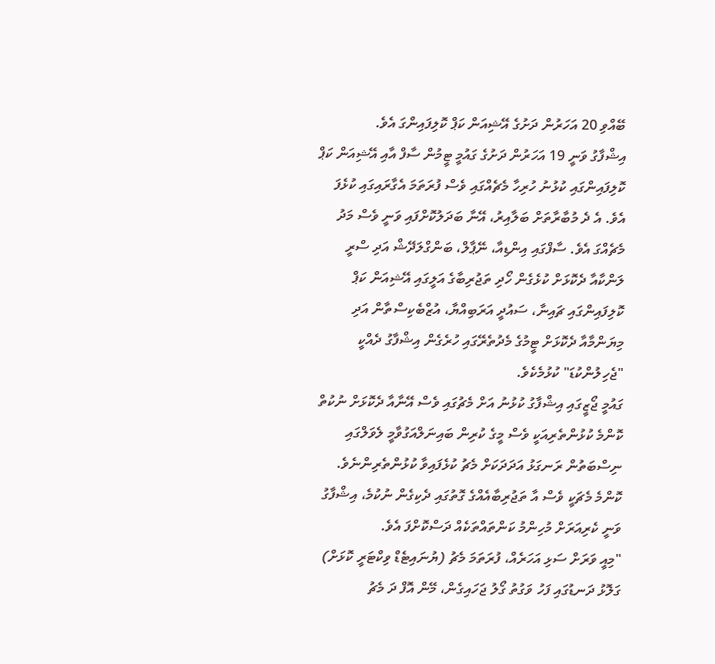ބޭއްވި 20 އަހަރުން ދަށުގެ އޭޝިއަން ކަޕް ކޮލިފައިންގަ އެވެ.
އިޝްފާގު ވަނީ 19 އަހަރުން ދަށުގެ ގައުމީ ޓީމުން ސާފް އާއި އޭޝިއަން ކަޕް ކޮލިފައިންގައި ކުޅުނު ހުރިހާ މެޗެއްގައި ވެސް ފުރަތަމަ އެގާރައިގައި ކުޅެފަ އެވެ. އެ ދެ މުބާރާތަށް ބަލާއިރު، އޭނާ ބަދަލުކޮށްފައި ވަނީ ވެސް މަދު މެޗެއްގަ އެވެ. ސާފްގައި އިންޑިއާ، ނޭޕާލް، ބަންގްލަދޭޝް އަދި ސްރީ ލަންކާއާ ދެކޮޅަށް ކުޅެގެން ހޯދި ތަޖުރިބާގެ އަލީގައި އޭޝިއަން ކަޕް ކޮލިފައިންގައި ޗައިނާ، ސައުދީ އަރަބިއްޔާ، އުޒްބެކިސްތާން އަދި މިޔަންމާއާ ދެކޮޅަށް ޓީމުގެ މެދުތެރޭގައި ހުރެގެން އިޝްފާގު ދެއްކީ "ޖެހިލުންކުޑަ" ކުޅުމެކެވެ.
ގައުމީ ޖޯޒީގައި އިޝްފާގު ކުޅުނު އަށް މެޗުގައި ވެސް އޭނާއާ ދެކޮޅަށް ނުކުތް ކޮންމެ ކުޅުންތެރިއަކީ ވެސް މީގެ ކުރިން ބައިނަލްއަގުވާމީ ލެވަލްގައި ނިސްބަތުން ރަނގަޅު އަދަދަކަށް މެޗު ކުޅެފައިވާ ކުޅުންތެރިންނެވެ. ކޮންމެ މެޗަކީ ވެސް އާ ތަޖުރިބާއެއްގެ ގޮތުގައި ދެކިގެން ނުކުމެ، އިޝްފާގު ވަނީ ކެރިއަރަށް މުހިންމު ކަންތައްތަކެއް ދަސްކޮށްފަ އެވެ.
"މިއީ ވަރަށް ސަޅި އަހަރެއް، ފުރަތަމަ މެޗު (ޔުނައިޓެޑް ވިކްޓަރީ ކޮޅަށް) ގަލޮޅު ދަނޑުގައި ފަހު ވަގުތު ގޯލު ޖަހައިގެން، މޭން އޮފް ދަ މެޗު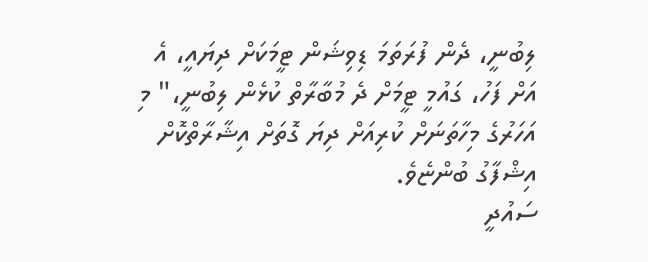ލިބުނީ، ދެން ފުރަތަމަ ޑިވިޝަން ޓީމަކަށް ދިޔައީ، އެ އަށް ފަހު، ގައުމީ ޓީމަށް ދެ މުބާރާތް ކުޅެން ލިބުނީ،" މި އަހަރުގެ މިހާތަނަށް ކުރިއަށް ދިޔަ ގޮތަށް އިޝާރާތްކޮށް އިޝްފާގު ބުންޏެވެ.
ސައުދީ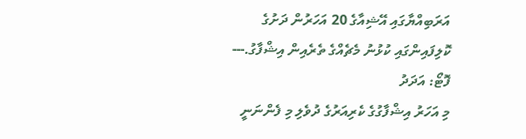އަރަބިއްޔާގައި އޭޝިއާގެ 20 އަހަރުން ދަށުގެ ކޮލިފައިންގައި ކުޅުނު މެޗެއްގެ ތެރެއިން އިޝްފާގު.--- ފޮޓޯ: އަދަދު
މި އަހަރު އިޝްފާގުގެ ކެރިއަރުގެ ދުވެލި މި ފެންނަނީ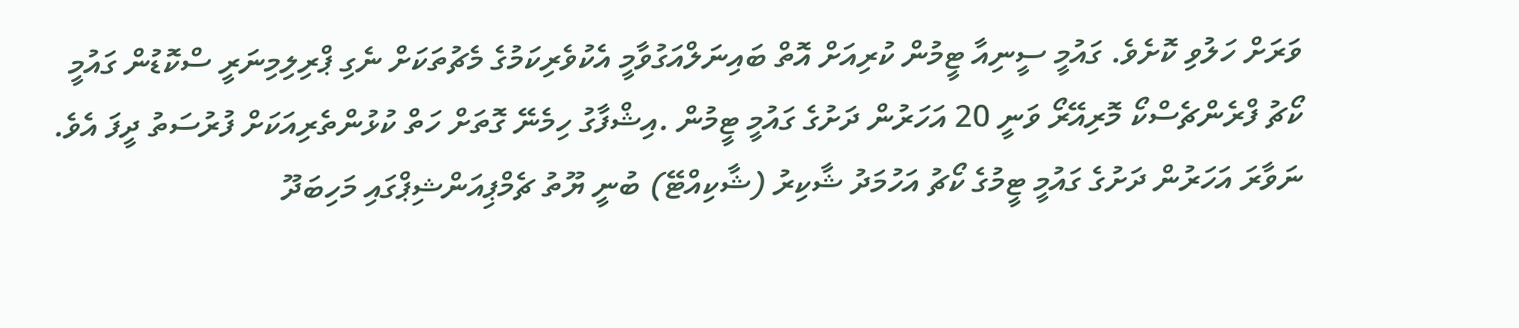ވަރަށް ހަލުވި ކޮށެވެ. ގައުމީ ސީނިއާ ޓީމުން ކުރިއަށް އޮތް ބައިނަލްއަގުވާމީ އެކުވެރިކަމުގެ މެޗުތަކަށް ނެގި ޕްރިލިމިނަރީ ސްކޮޑުން ގައުމީ ކޯޗު ފްރެންޗެސްކޯ މޮރިއޭރޯ ވަނީ 20 އަހަރުން ދަށުގެ ގައުމީ ޓީމުން .އިޝްފާގު ހިމެނޭ ގޮތަށް ހަތް ކުޅުންތެރިއަކަށް ފުރުސަތު ދީފަ އެވެ.
ނަވާރަ އަހަރުން ދަށުގެ ގައުމީ ޓީމުގެ ކޯޗު އަހުމަދު ޝާކިރު (ޝާކިއްޓޭ) ބުނީ ޔޫތު ޗެމްޕިއަންޝިޕްގައި މަހިބަދޫ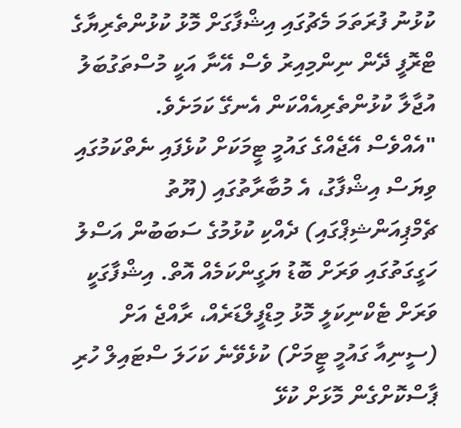ކުޅުނު ފުރަތަމަ މެޗުގައި އިޝްފާގަށް މޮޅު ކުޅުންތެރިޔާގެ ޓްރޮފީ ދޭން ނިންމިއިރު ވެސް އޭނާ އަކީ މުސްތަގުބަލު އުޖާލާ ކުޅުންތެރިއެއްކަން އެނގޭ ކަމަށެވެ.
"އެއްވެސް އޭޖެއްގެ ގައުމީ ޓީމަކަށް ކުޅެފައި ނެތްކަމުގައި ވިޔަސް އިޝްފާގު، އެ މުބާރާތުގައި (ޔޫތު ޗެމްޕިއަންޝިޕްގައި) ދެއްކި ކުޅުމުގެ ސަބަބުން އަސްލު ހަގީގަތުގައި ވަރަށް ބޮޑު ޔަގީންކަމެއް އޮތް. އިޝްފާގަކީ ވަރަށް ޓެކްނިކަލީ މޮޅު މިޑްފީލްޑަރެއް، ރާއްޖެ އަށް (ސީނިއާ ގައުމީ ޓީމަށް) ކުޅެވޭނެ ކަހަލަ ސްޓައިލް ހުރި ޕާސްކޮށްގެން މޮޅަށް ކުޅޭ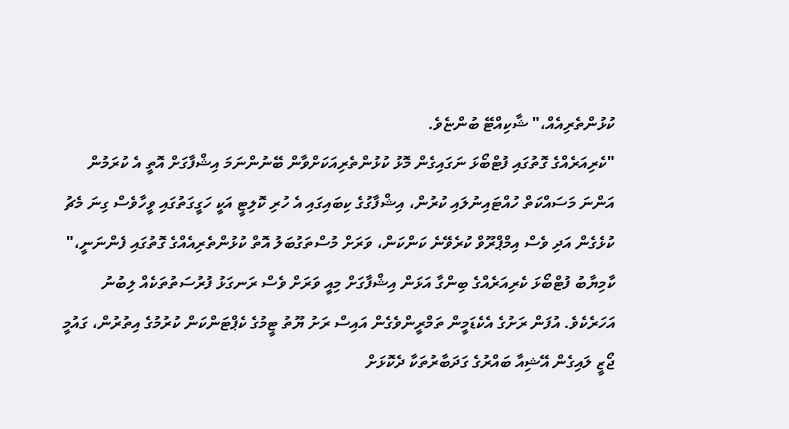ކުޅުންތެރިއެއް،" ޝާކިއްޓޭ ބުންޏެވެ.
"ކެރިއަރެއްގެ ގޮތުގައި ފުޓްބޯޅަ ނަގައިގެން މޮޅު ކުޅުންތެރިއަކަށްވާން ބޭނުންނަމަ އިޝްފާގަށް އޮތީ އެ ކުރަމުން އަންނަ މަސައްކަތް ހުއްޓައިނުލައި ކުރުން، އިޝްފާގުގެ ކިބައިގައި އެ ހުރި ކޮލިޓީ އަކީ ހަގީގަތުގައި ވީހާވެސް ގިނަ މެޗު ކުޅެގެން އަދި ވެސް އިމްޕްރޫވް ކުރެވޭނެ ކަންކަން، ވަރަށް މުސްތަގުބަލު އޮތް ކުޅުންތެރިއެއްގެ ގޮތުގައި ފެންނަނީ،"
ކާމިޔާބު ފުޓްބޯޅަ ކެރިއަރެއްގެ ބިންގާ އަޅަން އިޝްފާގަށް މިއީ ވަރަށް ވެސް ރަނގަޅު ފުރުސަތުތަކެއް ލިބުނު އަހަރެކެވެ. އުފަން ރަށުގެ އެކެޑަމީން ތަމްރީންވެގެން އައިސް ރަށު ޔޫތު ޓީމުގެ ކެޕްޓަންކަން ކުރުމުގެ އިތުރުން، ގައުމީ ޖޯޒީ ލައިގެން އޭޝިއާ ބައްރުގެ ގަދަބާރުތަކާ ދެކޮޅަށް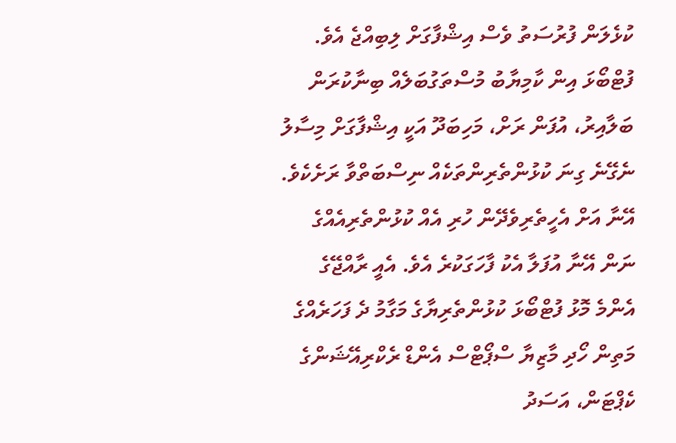ކުޅެލަން ފުރުސަތު ވެސް އިޝްފާގަށް ލިބިއްޖެ އެވެ.
ފުޓްބޯޅަ އިން ކާމިޔާބު މުސްތަގުބަލެއް ބިނާކުރަން ބަލާއިރު، އުފަން ރަށް، މަހިބަދޫ އަކީ އިޝްފާގަށް މިސާލު ނެގޭނެ ގިނަ ކުޅުންތެރިންތަކެއް ނިސްބަތްވާ ރަށެކެވެ. އޭނާ އަށް އެހީތެރިވެދޭން ހުރި އެއް ކުޅުންތެރިއެއްގެ ނަން އޭނާ އުފަލާ އެކު ފާހަގަކުރެ އެވެ. އެއީ ރާއްޖޭގެ އެންމެ މޮޅު ފުޓްބޯޅަ ކުޅުންތެރިޔާގެ މަގާމު ދެ ފަހަރެއްގެ މަތިން ހޯދި މާޒިޔާ ސްޕޯޓްސް އެންޑް ރެކްރިއޭޝަންގެ ކެޕްޓަން، އަސަދު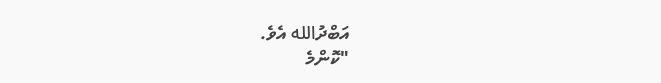އަބްދުالله އެވެ.
"ކޮންމެ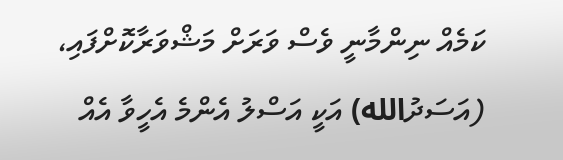ކަމެއް ނިންމާނީ ވެސް ވަރަށް މަޝްވަރާކޮށްފައި، (އަސަދުالله) އަކީ އަސްލު އެންމެ އެހީވާ އެއް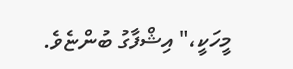މީހަކީ،" އިޝްފާގު ބުންޏެވެ.